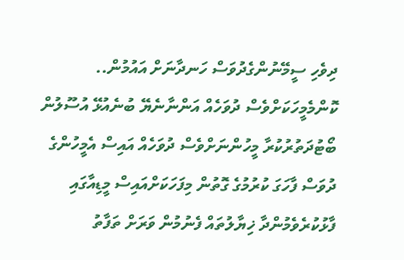ދިވެހި ސީމޭނުންގެދުވަސް ހަނދާނަށް އައުމުން..
ކޮންމެމީހަކަށްވެސް ދުވަހެއް އަންނާނެޔޭ ބުނެއުޅޭ އުސޫލުން ބޯޓުދަތުރުކުރާ މީހުންނަށްވެސް ދުވަހެއް އައިސް އެމީހުންގެ ދުވަސް ފާހަގަ ކުރުމުގެ ގޮތުން މިފަހަކަށްއައިސް މީޑިއާގައި ފާޅުކުރެވެމުންދާ ޚިޔާލުތައް ފެނުމުން ވަރަށް ތަފާތު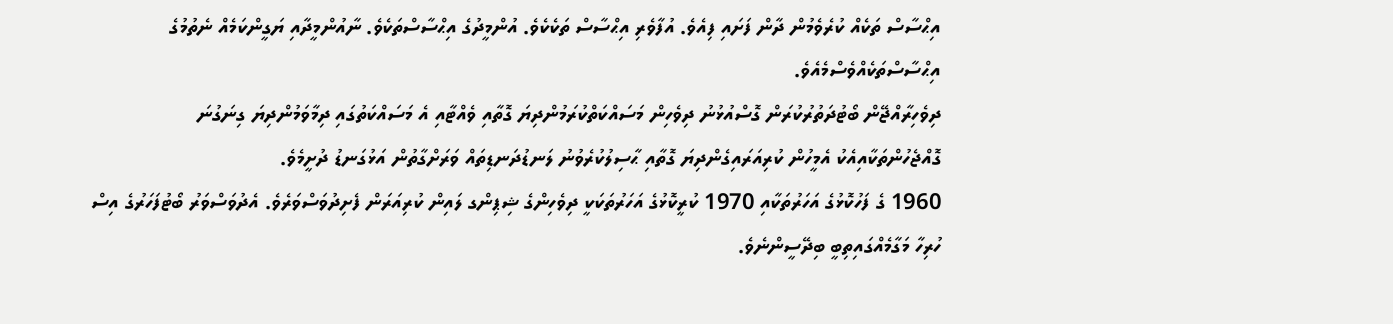އިޙްސާސް ތަކެއް ކުރެވެމުން ދާން ފަށައި ފިއެވެ. އުފާވެރި އިޙްސާސް ތަކެކެވެ. އުންމީދުގެ އިޙްސާސްތަކެވެ. ނާއުންމީދާއި ޔަގީންކަމެއް ނެތުމުގެ އިޙްސާސްތަކެއްވެސްމެއެވެ.
ދިވެހިރާއްޖޭން ބޯޓުދަތުރުކުރަން ގޮސްއުޅުނު ދިވެހިން މަސައްކަތްކުރަމުންދިޔަ ގޮތާއި ވެއްޓާއި އެ މަސައްކަތުގައި ދިމާވަމުންދިޔަ ގިނަގުނަ ގޮއްޖެހުންތަކާއިއެކު އެމީހުން ކުރިއަރައިގެންދިޔަ ގޮތާއި ޙާސިލުކުރެވުނު ލަނޑުދަނޑިތައް ވަރަށްގާތުން އަޅުގަނޑު ދުށީމެވެ.
1960 ގެ ފަހުކޮޅުގެ އަހަރުތަކާއި 1970 ކުރީކޮޅުގެ އަހަރުތަކަކީ ދިވެހިންގެ ޝިޕިންގ ލައިން ކުރިއަރަން ފެށިދުވަސްވަރެވެ. އެދުވަސްވަރު ބޯޓުފަހަރުގެ އިސް ހުރިހާ މަގާމެއްގައިތިބީ ބިދޭސީންނެވެ.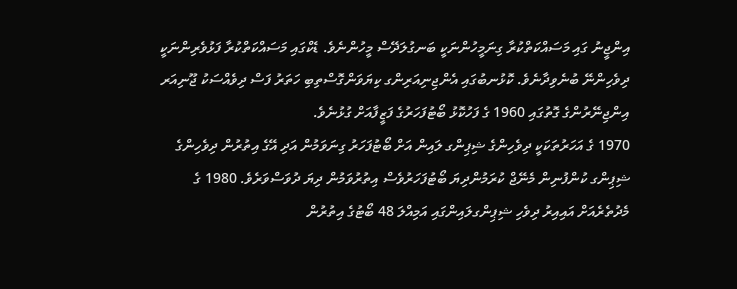އިންޖީނު ގައި މަސައްކަތްކުރާ ގިނަމީހުންނަކީ ބަނގުލަދޭސް މީހުންނެވެ. ޑެކްގައި މަސައްކަތްކުރާ ފަޅުވެރިންނަކީ ދިވެހިންނޭ ބުނެވިދާނެވެ. ކޮޅުނބުގައި އެންޖިނިއަރިންގ ކިޔަވަންގޮސްތިބި ހަތަރު ފަސް ދިވެއްސަކު ޖޫނިއަރ އިންޖިނޭރުންގެ ގޮތުގައި 1960 ގެ ފަހުކޮޅު ބޯޓުފަހަރުގެ ފަޒީފާއަށް ގުޅުނެވެ.
1970 ގެ އަހަރުތަކަކީ ދިވެހިންގެ ޝިޕިންގ ލައިން އަށް ބޯޓުފަހަރު ގިނަވަމުން އަދި އޭގެ އިތުރުން ދިވެހިންގެ ޝިޕިންގ ކުންފުނިން މެނޭޖް ކުރަމުންދިޔަ ބޯޓުފަހަރުވެސް އިތުރުވަމުން ދިޔަ ދުވަސްވަރެވެ. 1980 ގެ މެދުތެރެއަށް އައިއިރު ދިވެހި ޝިޕިންގލައިންގައި އަމިއްލަ 48 ބޯޓުގެ އިތުރުން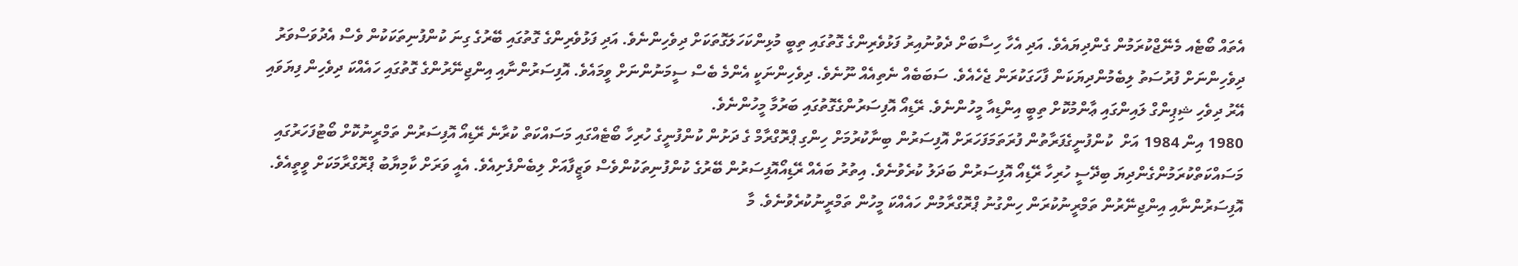އެތައް ބޯޓެއ މެނޭޖްކުރަމުން ގެންދިޔައެވެ. އަދި އެހާ ހިސާބަށް ދެވުނުއިރު ފަޅުވެރިންގެ ގޮތުގައި ތިބީ މުޅިންކަހަލަގޮތަކަށް ދިވެހިންނެވެ. އަދި ފަޅުވެރިންގެ ގޮތުގައި ބޭރުގެ ގިނަ ކުންފުނިތަކަކުން ވެސް އެދުވަސްވަރު ދިވެހިންނަށް ފުރުސަތު ލިބެމުންދިޔަކަން ފާހަގަކުރަން ޖެހެއެވެ. ސަބަބެއް ނެތިއެއް ނޫނެވެ. ދިވެހިންނަކީ އެންމެ ބެސް ސީމަނުންނަށް ވީމައެވެ. އޮފިސަރުންނާއި އިންޖިނޭރުންގެ ގޮތުގައި ހައެއްކަ ދިވެހިން ފިޔަވައި އޭރު ދިވެހި ޝިޕިންގް ލައިންގައި ޢާންމުކޮށް ތިބީ އިންޑިއާ މީހުންނެވެ. ރޭޑިއޯ އޮފިސަރުންގެގޮތުގައި ބަރުމާ މީހުންނެވެ.
1980 އިން 1984 އަށް  ކުންފުނީގެފަރާތުން ފުރަތަމަފަހަރަށް އޮފިސަރުން ބިނާކުރުމަށް ހިންގި ޕްރޮގްރާމް ގެ ދަށުން ކުންފުނީގެ ހުރިހާ ބޯޓެއްގައި މަސައްކަތް ކުރާނެ ރޭޑިއޯ އޮފިސަރުން ތަމްރީނުކޮށް ބޯޓުފަހަރުގައި މަސައްކަތްކުރަމުންގެންދިޔަ ބިދޭސީ ހުރިހާ ރޭޑިއޯ އޮފިސަރުން ބަދަލު ކުރެވުނެވެ. އިތުރު ބައެއް ރޭޑިއޯއޮފިސަރުން ބޭރުގެ ކުންފުނިތަކުންވެސް ވަޒީފާއަށް ލިބެންފެށިއެވެ. އެއީ ވަރަށް ކާމިޔާބު ޕްރޮގްރާމަކަށް ވީތީއެވެ. އޮފިސަރުންނާއި އިންޖިނޭރުން ތަމްރީނުކުރަން ހިންގުނު ޕްރޮގްރާމުން ހައެއްކަ މީހުން ތަމްރީނުކުރެވުނެވެ. މާ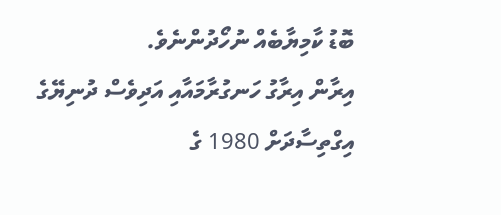ބޮޑު ކާމިޔާބެއް ނުހޯދުންނެވެ.
އިރާން އިރާގު ހަނގުރާމައާއި އަދިވެސް ދުނިޔޭގެ އިގްތިސާދަށް 1980 ގެ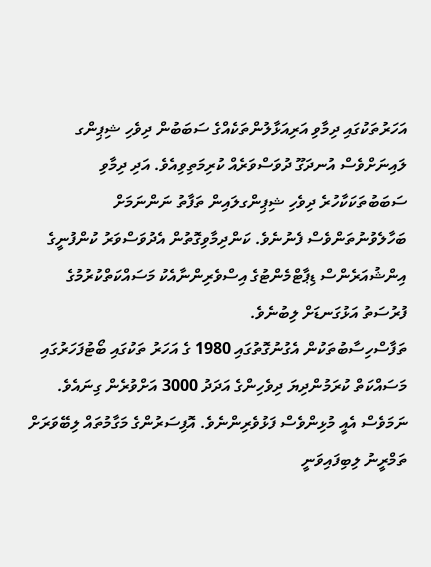އަހަރުތަކުގައި ދިމާވި އަރިއަޅާލުންތަކެއްގެ ސަބަބުން ދިވެހި ޝިޕިންގ ލައިނަށްވެސް އުނދަގޫ ދުވަސްވަރެއް ކުރިމަތިވިއެވެ. އަދި ދިމާވި ސަބަބުތަކަކާހުރެ ދިވެހި ޝިޕިންގލައިން ތަފާތު ނަންނަމަށް ބަހާލެވުނުތަންވެސް ފެނުނެވެ. ކަންދިމާވިގޮތުން އެދުވަސްވަރު ކުންފުނީގެ އިންޝުއަރެންސް ޑިޕާޓްމެންޓުގެ އިސްވެރިންނާއެކު މަސައްކަތްކުރުމުގެ ފުރުސަތު އަޅުގަނޑަށް ލިބުނެވެ.
ތަފާސްހިސާބުތަކުން އެގުނުގޮތުގައި 1980 ގެ އަހަރު ތަކުގައި ބޯޓުފަހަރުގައި މަސައްކަތް ކުރަމުންދިޔަ ދިވެހިންގެ އަދަދު 3000 އަށްވުރެން ގިނައެވެ. ނަމަވެސް އެއީ މުޅިންވެސް ފަޅުވެރިންނެވެ. އޮފިސަރުންގެ މަގާމުތައް ލިބޭވަރަށް ތަމްރީނު ލިބިފައިވަނީ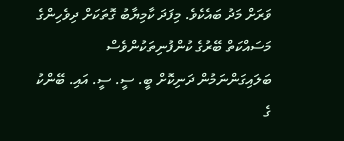ވަރަށް މަދު ބައެކެވެ. މިފަދަ ކާމިޔާބު ގޮތަކަށް ދިވެހިންގެ މަސައްކަތް ބޭރުގެ ކުންފުނިތަކުންވެސް ބަލައިގަންނަމުން ދަނިކޮށް ބީ. ސީ. ސީ. އައި. ބޭންކު ގެ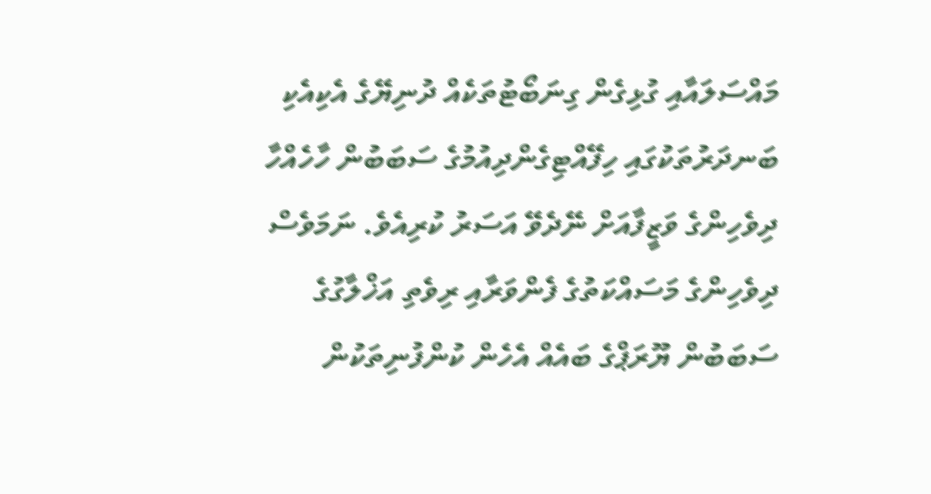މައްސަލައާއި ގުޅިގެން ގިނަބޯޓުތަކެއް ދުނިޔޭގެ އެކިއެކި ބަނދަރުތަކުގައި ހިފޭއްޓިގެންދިއުމުގެ ސަބަބުން ހާހެއްހާ ދިވެހިންގެ ވަޒީފާއަށް ނޭދެވޭ އަސަރު ކުރިއެވެ. ނަމަވެސް ދިވެހިންގެ މަސައްކަތުގެ ފެންވަރާއި ރިވެތި އަޚްލާގުގެ ސަބަބުން ޔޫރަޕްގެ ބައެއް އެހެން ކުންފުނިތަކުން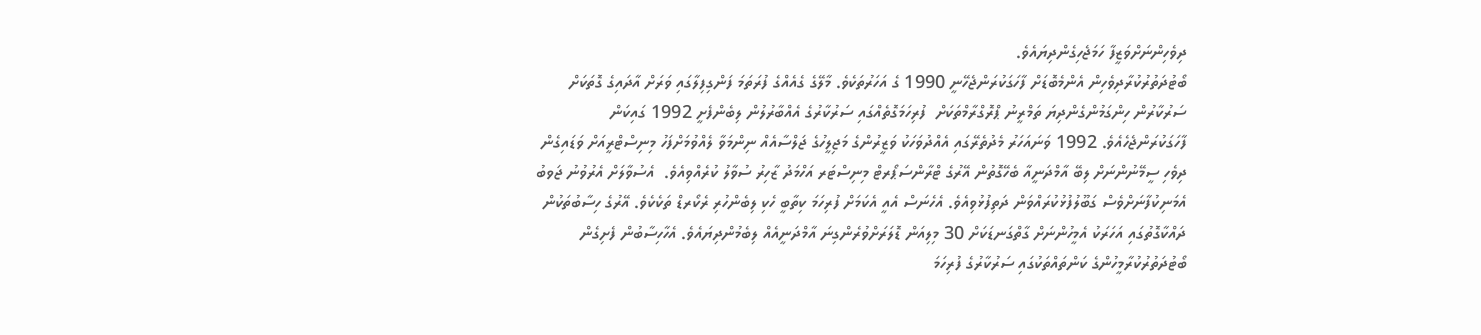ދިވެހިންނަށްވަޒީފާ ހަމަޖެހިގެންދިޔައެވެ.
ބޯޓުދަތުރުކުރާދިވެހިން އެންމެބޮޑަށް ފާހަގަކުރަންޖެހޭނީ 1990 ގެ އަހަރުތަކެވެ. މާލޭގެ ގެއެއްގެ ފުރަތަމަ ފަންގިފިލާގައި ވަރަށް އާދައިގެ ގޮތަކަށް ސަރުކާރުން ހިންގަމުންގެންދިޔަ ތަމްރީނު ޕްރޮގްރާމްތަކަށް  ފުރިހަމަގޮތެއްގައި ސަރުކާރުގެ އެއްބާރުލުން ލިބެންފެށީ 1992 ގައިކަން ފާހަގަކުރަންޖެހެއެވެ. 1992 ވަނައަހަރު މެދުތެރޭގައި އެއްދުވަހަކު ވަޒީރުންގެ މަޖިލީހުގެ ޖަލްސާއެއް ނިންމަވާ ލެއްވުމަށްފަހު މިނިސްޓްރީއަށް ވަޑައިގެން ދިވެހި ސީމޭނުންނަށް ލިބޭ އާމްދަނީއާ ބެހޭގޮތުން އޭރުގެ ޓްރާންސަޕޯރޓް މިނިސްޓަރ އަހްމަދު ޒާހިރު ސުވާލު ކުރެއްވިއެވެ.  އެސުވާލަށް އެރުވުނު ޖަވބު އެމަނިކުފާނަށްވެސް ގަބޫލުފުޅުކުރައްވަން ދަތިފުޅުވިއެވެ. އެހެނަސް އެއީ އެކަމަށް ފުރިހަމަ ކިތާބީ ހެކި ލިބެންހުރި ރެކޯރޑް ތަކެކެވެ. އޭރުގެ ހިސާބުތަކުން ދައްކާގޮތުގައި އަހަރަކު އެމީހުންނަށް ގާތްގަނޑަކަށް 30 މިލިއަން ޑޮލަރަށްވުރެންގިނަ އާމްދަނީއެއް ލިބެމުންދިޔައެވެ. އެހާހިސާބުން ފެށިގެން ބޯޓުދަތުރުކުރާމީހުންގެ ކަންތައްތަކުގައި ސަރުކާރުގެ ފުރިހަމަ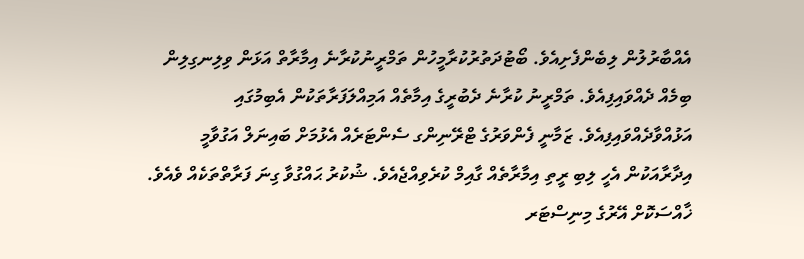އެއްބާރުލުން ލިބެންފެށިއެވެ. ބޯޓުދަތުރުކުރާމީހުން ތަމްރީނުކުރާނެ އިމާރާތް އަޅަން ވިލިނގިލިން ބިމެއް ދެއްވައިފިއެވެ. ތަމްރީނު ކުރާނެ ދެބުރީގެ އިމާތެއް އަމިއްލަފަރާތަކުން އެބިމުގައި އަޅުއްވާދެއްވައިފިއެވެ. ޒަމާނީ ފެންވަރުގެ ޓްރޭނިންގ ސެންޓަރެއް އެޅުމަށް ބައިނަލް އަގުވާމީ އިދާރާއަކުން އެހީ ލިބި ރީތި އިމާރާތެއް ގާއިމް ކުރެވިއްޖެއެވެ. ޝުކުރު ޙައްގުވާ ގިނަ ފަރާތްތަކެއް ވެއެވެ. ޚާއްސަކޮށް އޭރުގެ މިނިސްޓަރ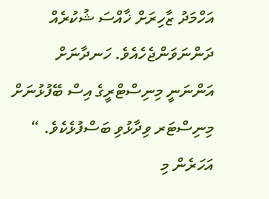އަހްމަދު ޒާހިރަށް ޚާއްސަ ޝުކުރެއް ދަންނަވަންޖެހެއެވެ. ހަނދާނަށް އަންނަނީ މިނިސްޓްރީގެ އިސް ބޭފުޅުނަށް މިނިސްޓަރ ވިދާޅުވި ބަސްފުޅެކެވެ. “ އަހަރެން މި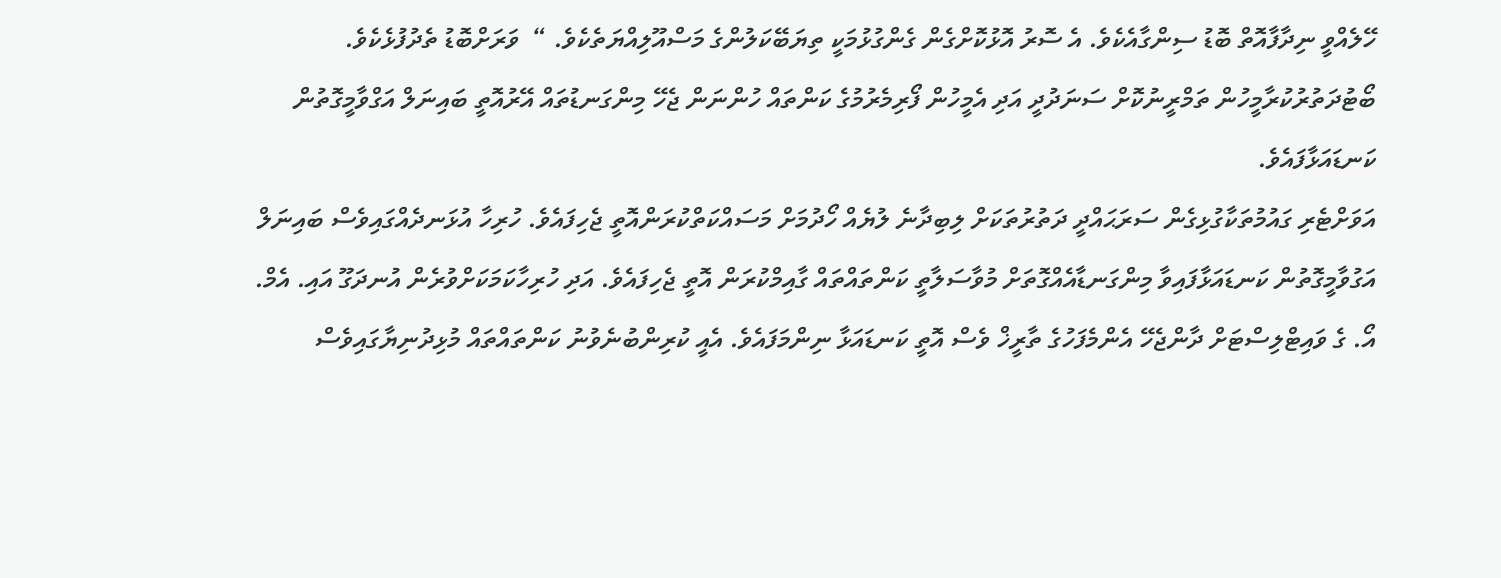ހޭލެއްވީ ނިދާފާއޮތް ބޮޑު ސިންގާއެކެވެ. އެ ސޮރު އޮޅުކޮށްގެން ގެންގުޅުމަކީ ތިޔަބޭކަލުންގެ މަސްއޫލިއްޔަތެކެވެ. “  ވަރަށްބޮޑު ތެދުފުޅެކެވެ. ބޯޓުދަތުރުކުރާމީހުން ތަމްރީނުކޮށް ސަނަދުދީ އަދި އެމީހުން ފޯރިމެރުމުގެ ކަންތައް ހުންނަން ޖެހޭ މިންގަނޑުތައް އޭރުއޮތީ ބައިނަލް އަގްވާމީގޮތުން ކަނޑައަޅާފައެވެ.
އަވަށްޓެރި ގައުމުތަކާގުޅިގެން ސަރަޙައްދީ ދަތުރުތަކަށް ލިބިދާނެ ލުޔެއް ހޯދުމަށް މަސައްކަތްކުރަންއޮތީ ޖެހިފައެވެ. ހުރިހާ އުޅަނދެއްގައިވެސް ބައިނަލް އަގުވާމީގޮތުން ކަނޑައަޅާފައިވާ މިންގަނޑާއެއްގޮތަށް މުވާސަލާތީ ކަންތައްތައް ގާއިމްކުރަން އޮތީ ޖެހިފައެވެ. އަދި ހުރިހާކަމަކަށްވުރެން އުނދަގޫ އައި. އެމް. އޯ. ގެ ވައިޓްލިސްޓަށް ދާންޖެހޭ އެންމެފަހުގެ ތާރީޚް ވެސް އޮތީ ކަނޑައަޅާ ނިންމަފައެވެ. އެއީ ކުރިންބުނެވުނު ކަންތައްތައް މުޅިދުނިޔާގައިވެސް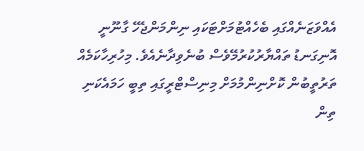އެއްވަޒަނެއްގައި ބެހެއްޓުމަށްޓަކައި ނިންމަންޖެހޭ ގާނޫނީ އޮނިގަނޑު ތައްޔާރުކުރުމޭވެސް ބުނެވިދާނެއެވެ. މިހުރިހާކަމެއް ތަރުތީބުން ކޮށްނިންމުމަށް މިނިސްޓްރީގައި ތިބީ ހަމައެކަނި ތިން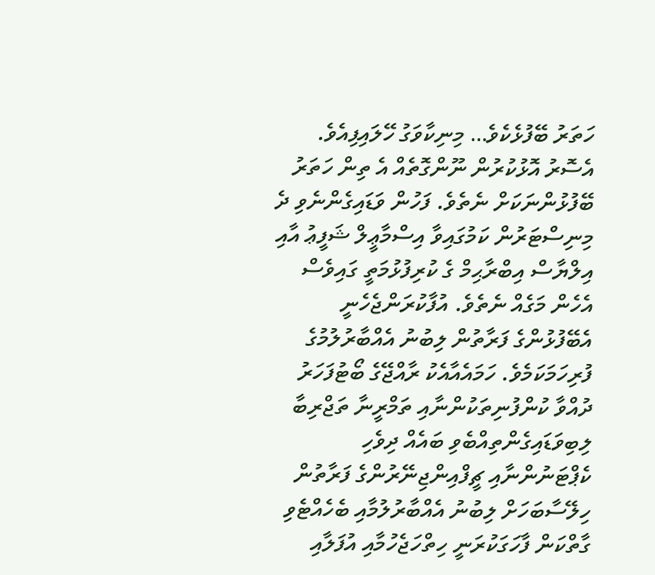ހަތަރު ބޭފުޅެކެވެ… މިނިކާވަގު ހޭލައިފިއެވެ. އެސޮރު އޮޅުކުރުން ނޫންގޮތެއް އެ ތިން ހަތަރު ބޭފުޅުންނަކަށް ނެތެވެ. ފަހުން ވަޑައިގެންނެވި ދެ މިނިސްޓަރުން ކަމުގައިވާ އިސްމާޢީލް ޝަފީޢު އާއި އިލްޔާސް އިބްރާޙިމް ގެ ކުރިފުޅުމަތީ ގައިވެސް އެހެން މަގެއް ނެތެވެ. އުފާކުރަންޖެހެނީ އެބޭފުޅުންގެ ފަރާތުން ލިބުނު އެއްބާރުލުމުގެ ފުރިހަމަކަމެވެ. ހަމައެއާއެކު ރާއްޖޭގެ ބޯޓުފަހަރު ދުއްވާ ކުންފުނިތަކުންނާއި ތަމްރީނާ ތަޖްރިބާ ލިބިވަޑައިގެންތިއްބެވި ބައެއް ދިވެހި ކެޕްޓަނުންނާއި ޗީފްއިންޖިނޭރުންގެ ފަރާތުން ހިލޭސާބަހަށް ލިބުނު އެއްބާރުލުމާއި ބެހެއްޓެވި ގާތްކަން ފާހަގަކުރަނީ ހިތްހަޖެހުމާއި އުފަލާއި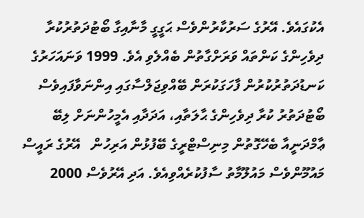އެކުގައެވެ. އޭރުގެ ސަރުކާރުންވެސް ޙަގީގީ މާނާއިގާ ބޯޓުދަތުރުކުރާ ދިވެހިންގެ ކަންތައް ވަރަށްގާތުން ބެއްލެވި އެވެ. 1999 ވަނައަހަރުގެ ކަނޑުދަތުރުކުރުން ފާހަގަކުރަން ބޭއްވިޖަލްސާގައި އިންނަވާފައިވެސް ބޯޓުދަތުރު ކުރާ ދިވެހިންގެ ޙާލަތާއި، އަދަދާއި އެމީހުންނަށް ލިބޭ ޢާމްދަނީއާ ބެހޭގޮތުން މިނިސްޓްރީގެ ބޭފުޅުން އަރިހުން   އޭރުގެ ރައީސް މައުމޫންވެސް މައުލޫމާތު ސާފުކުރެއްވިއެވެ. އަދި އޭރުވެސް 2000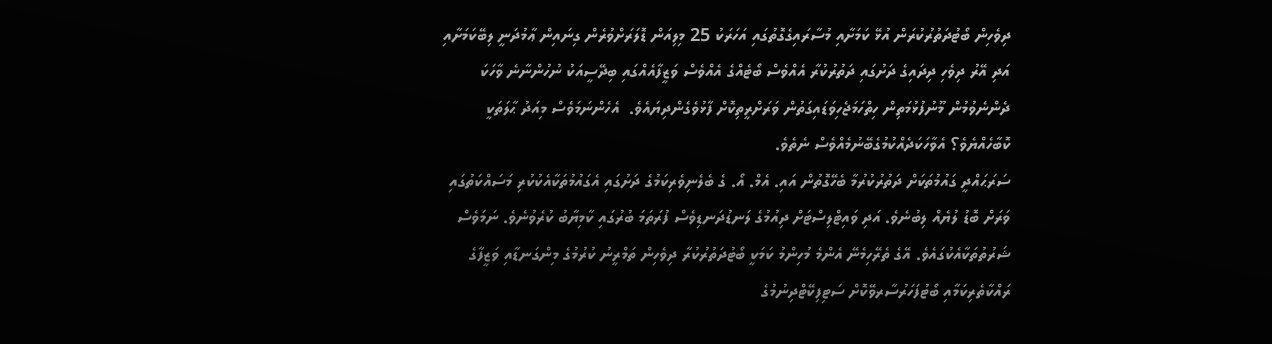ދިވެހިން ބޯޓުދަތުރުކުރަން އުޅޭ ކަމަށާއި މުސާރައިގެގޮތުގައި އަހަރަކު 25 މިލިއަން ޑޮލަރަށްވުރެން ގިނައިން ޢާމުދަނީ ލިބޭކަމަށާއި އަދި އޭރު ދިވެހި ދިދައިގެ ދަށުގައި ދަތުރުކުރާ އެއްވެސް ބޯޓެއްގެ އެއްވެސް ވަޒީފާއެއްގައި ބިދޭސީއަކު ނުހުންނާނެ ވާހަކަ ދެންނެވުމުން މޫނުފުޅުމަތިން ހިތްހަމަޖެހިވަޑައިގަތުން ވަރަށްރީތިކޮށް ފާޅުވެގެންދިޔައެވެ.  އެހެންނަމަވެސް މިއަދު ޙާލަތަކީ ކޮބާހެއްޔެވެ؟ އެވާހަކަދެއްކުމުގެބޭނުމެއްވެސް ނެތެވެ.
ސަރަޙައްދީ ގައުމުތަކަށް ދަތުރުކުރުމާ ބެހޭގޮތުން އައި. އެމް. އޯ. ގެ ބެލެނިވެރިކަމުގެ ދަށުގައި އެގައުމުތަކާއެކުކުރި މަސައްކަތުގައި ވަރަށް ބޮޑު ލުޔެއް ލިބުނެވެ. އަދި ވައިޓްލިސްޓަށް ދިއުމުގެ ލަނޑުދަނޑިވެސް ފުރަތަމަ ބުރުގައި ކާމިޔާބު ކުރެވުނެވެ. ނަމަވެސް ޝަރުތުތަކާއެކުގައެވެ. އޭގެ ތެރޭހިމެނޭ އެންމެ މުހިންމު ކަމަކީ ބޯޓުދަތުރުކުރާ ދިވެހިން ތަމްރީނު ކުރުމުގެ މިންގަނޑާއި ވަޒީފާގެ ރައްކާތެރިކަމާއި ބޯޓުފަހަރުސާރވޭކޮށް ސަޓިފިކޭޓްދިނުމުގެ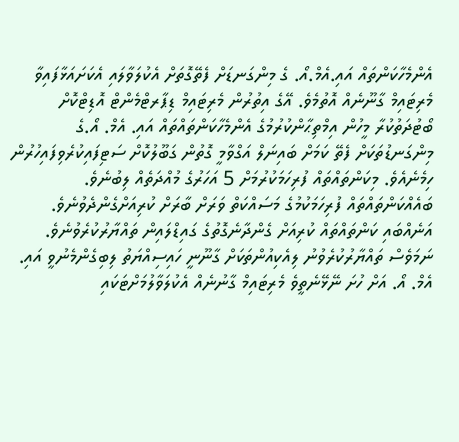އެންމެހާކަންތައް އައި.އެމް.އޯ. ގެ މިންގަނޑަށް ފެތޭގޮތަށް އެކުލަވާލައި އެކަށައަޅާފައިވާ މެރިޓައިމް ގާނޫނެއް އޮތުމެވެ. އޭގެ އިތުރުން މެރިޓައިމް ޑިޕާރޓްމެންޓް އޮޑިޓްކޮށް ބޯޓުދަތުކުރާ މީހުން އިމްތިޙާންކުރުމުގެ އެންމެހާކަންތައްތައް އައި. އެމް. އޯ.ގެ މިންގަނޑުތަކަށް ފެތޭ ކަމަށް ބައިނަލް އަގްވާމީ ގޮތުން ގަބޫލުކޮށް ސަޓިފައިކުރެވިފައިހުރުން ހިމެނެއެވެ. މިކަންތައްތައް ފުރިހަމަކުރުމަށް 5 އަހަރުގެ މުއްދަތެއް ލިބުނެވެ.
ބައެއްކަންތައްތައް ފުރިހަމަކުމުގެ މަސައްކަތް ވަރަށް ބާރަށް ކުރިއަށްގެންދެވުނެވެ. އަނެއްބައި ކަންތައްތައް ކުރިއަށް ގެންދާނެގޮތުގެ ގައިޑްލައިން ތައްޔާރުކުރެވުނެވެ. ނަމަވެސް ތައްޔާރުކުރެވުނު ލިއެކިއުންތަކަށް ގާނޫނީ ހައިސިއްޔަތު ލިބިގެންމެނުވީ އައި. އެމް. އޯ. އަށް ހުށަ ނޭޅޭނެތީވެ މެރިޓައިމް ގާނުނެއް އެކުލަވާލުމަށްޓަކައި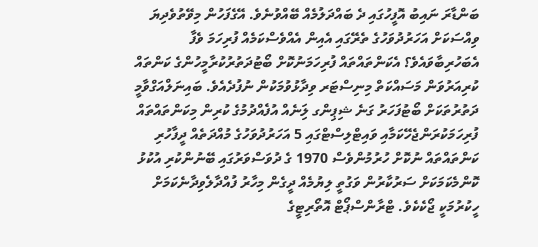ބަންޑާރަ ނައިބު އޮފީހުގައި ދެ ބައްދަލުމެއް ބޭއްވުނެވެ. އޭގެފަހުން މިވޭތުވެދިޔަ ވިއްސަކަށް އަހަރުދުވަހުގެ ތެރޭގައި އެއިން އެއްވެސްކަމެއް ފުރިހަމަ ވެފާ އެބަހުރިބާވައެވެ؟ އެކަންތައްތައް ފުރިހަމަނުކޮށް ބޯޓުދަތުރުކުރާމީހުންގެ ކަންތައް ކުރިއަރުވަން މަސައްކަތް މިނިސްޓަރ ވިދާޅުވުމަކުން ނުފުދެއެވެ. ބައިނަލްއަގްވާމީ ދަތުރުތަކަށް ބޯޓުފަހަރު ގަނެ ޝިޕިންގ ލަިނެއް އުފެއްދުމުގެ ކުރިން މިކަންތައްތައް ފުރިހަމަކުރަންޖެހޭކަމާއި ވައިޓްލިސްޓްގައި 5 އަހަރުދުވަހުގެ މުއްދަތެއް ދީފާހުރި ކަންތައްތައް ނުކޮށް ހުރުމުންވެސް 1970 ގެ ދުވަސްވަރުގައި ބޭނުންކުރި އުކުޅު ކޮންމެކަމަކަށް ސަރުކާރުން ވަގުތީ ލިޔުމެއް ދީގެން މިހާރު ފުއްދާލެވިދާނެކަމަށް ހީކުރުމަކީ ޖޯކެކެވެ. ޓްރާންސްޕޯޓް އޮތޯރިޓީގެ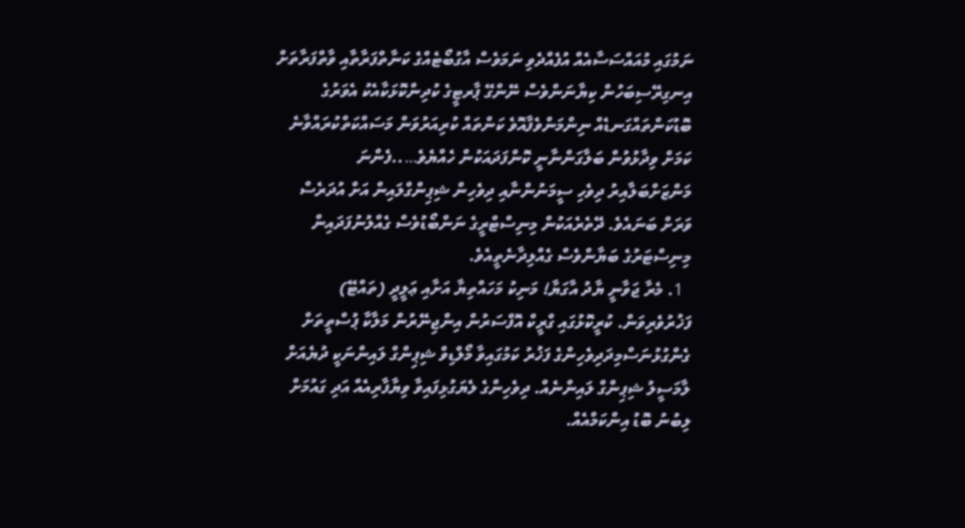ނަމުގައި މުއައްސަސާއެއް އުފެއްދެވި ނަމަވެސް އާގުބޯޓެއްގެ ކަނާތްފަރާތާއި ވާތްފަރާތަށް އިނގިރޭސިބަހުން ކިޔާނަންވެސް ނޭންގޭ ޕާރޓީގެ ކުދިންކޮޅަކާއެކު އެވަރުގެ ބޮޑުކަންތައްގަނޑެއް ނިންމަންވެފާއޮވެ ކަންތައް ކުރިއަރުވަން މަސައްކަތްކުރައްވާނެ ކަމަށް ވިދާޅުވުން ބަލާގަންނާނީ ކޮންފަދައަކުން ހެއްޔެވެ…..ފެންނަ މަންޒަށްބަލާއިރު ދިވެހި ސީމަނުންނާއި ދިވެހިން ޝިޕިންގްލައިން އަށް އުދަރެސް ވަރަށް ބަނައެވެ. ދޭތެރެއަކުން މިނިސްޓްރީގެ ނަންބޯޑުވެސް ގެއްލުނުފަދައިން މިނިސްޓަރުގެ ބަޔާންވެސް ގެއްލިދާނެތީއެވެ.
  1. މެރާ ޖަވާނީ ޔާދު އާގަޔާ! މަނިކު މަހައްތިޔާ އަށާއި ޢަލީދީ (ތައްޓޭ) ފަޚުރުވެރިވަން. ކުރީކޮޅުގައި ގްރީކް އޮފްސަރުން އިންޖިނޭރުން މަލާކާ ޕުސްތީތަށް ގެންގުޅުނަސްމިދަދިވެހިންގެ ފަޚުރު ކަމުގައިވާ މޯލްޑިވް ޝިޕިންގް ލައިންނަކީ ދުޔެއަށް ލާމަސީލު ޝިޕިންގް ލައިންނެއް. ދިވެހިންގެ ލެޔަގުޅިފައިވާ ވިޔާފާރިއެއް އަދި ގައުމަށް ލިބުނު ބޮޑު އިންކަމްއެއް.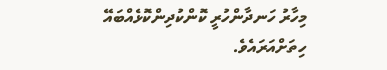މިހާރު ހަނދާންހުރީ ކޮންކުދިންކޮޅެއްބައޭ ހިތަށްއަރައެވެ.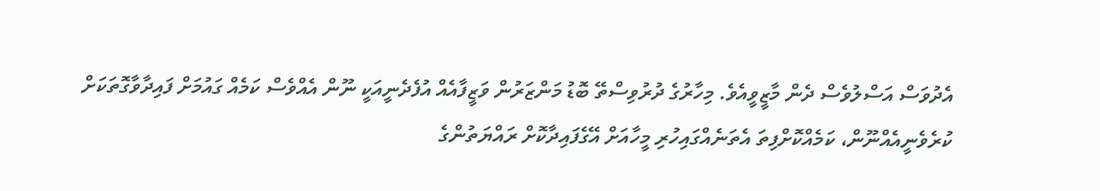އެދުވަސް އަސްލުވެސް ދެން މާޒީވީއެވެ. މިހާރުގެ ދުރުވިސްތޭ ބޮޑު މަންޒަރުން ވަޒީފާއެއް އުފެދެނީއަކީ ނޫން އެއްވެސް ކަމެއް ގައުމަށް ފައިދާވާގޮތަކަށް ކުރެވެނީއެއްނޫން، ކަމެއްކޮށްފިތަ އެތަނެއްގައިހުރި މީހާއަށް އޭގެފައިދާކޮށް ރައްޔަތުންގެ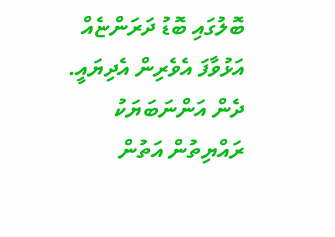ބޮލުގައި ބޮޑު ދަރަންޏެއް އަޅުވާފަ އެވެރިން އެދިޔައީ. ދެން އަންނަބަޔަކު ރައްޔިތުން އަތުން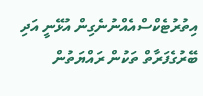އިތުރުޓެކްސްއެއްނުނެގިން އުޅޭނީ އަދި ބޭރުގެފަރާތް ތަކުން ރައްޔަތުން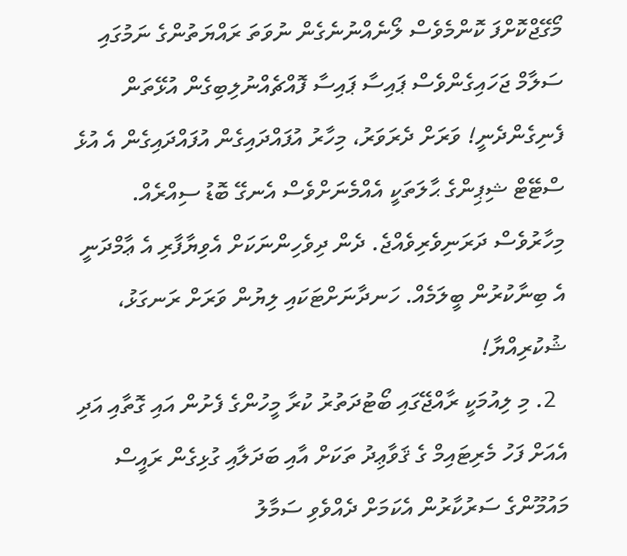މޯގޭޖްކޮށްފަ ކޮންމެވެސް ލޯނެއްނުނެގެން ނުވަތަ ރައްޔަތުންގެ ނަމުގައި ސަލާމް ޖަހައިގެންވެސް ޕައިސާ ޕައިސާ ފޮއްޗެއްނުލިބިގެން އުޅޭތަން ފެނިގެންދެނީ! ވަރަށް ދެރަވަރު، މިހާރު އުފައްދައިގެން އުފައްދައިގެން އެ އުޅެ ސްޓޭޓް ޝިޕިންގެ ޙާލަތަކީ އެއްމެނަށްވެސް އެނގޭ ބޮޑު ސިއްރެއް. މިހާރުވެސް ދަރަނިވެރިވެއްޖެ. ދެން ދިވެހިންނަކަށް އެވިޔާފާރި އެ ޢާމްދަނީ އެ ބިނާކުރުން ބީލަމެއް. ހަނދާނަށްޓަކައި ލިޔުން ވަރަށް ރަނގަޅު، ޝުކުރިއްޔާ!
  2. މި ލިއުމަކީ ރާއްޖޭގައި ބޯޓުދަތުރު ކުރާ މީހުންގެ ފެށުން އައި ގޮތާއި އަދި އެއަށް ފަހު މެރިޓައިމް ގެ ޤަވާޢިދު ތަކަށް އާއި ބަދަލާއި ގުޅިގެން ރައީސް މައުމޫންގެ ސަރުކާރުން އެކަމަށް ދެއްވެވި ސަމާލު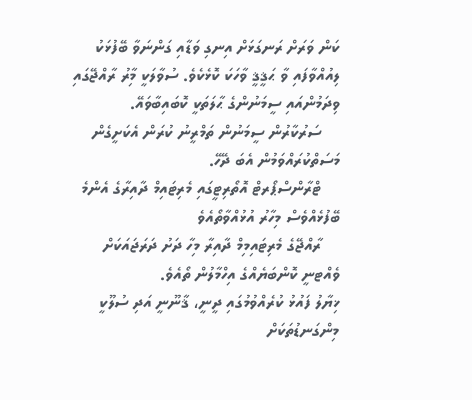ކަން ވަރަށް ރަނގަޅަށް އިނގި ވަޑާއި ގަންނަވާ ބޭފުޅަކު ލިއުއްވާފައި ވާ ޙަޤީޤީ ވާހަކަ ކޮޅެކެވެ. ސުވާލަކީ މިާރު ރާއްޖޭގައި ވިދަމުންއައި ސީމަނުންގެ ޙާލަތަކީ ކޮބައިބާވައޭ.
    ސަރުކާރުން ސީމަނުން ތަމްރީނު ކުރަން އެކަށީގެން މަސަތްކުރައްވަމުން އެބަ ދޭހޭ.
    ޓްރާންސްޕޯރޓް އޮތޯރިޓީގައި މެރިޓައިމް ދާއިރާގެ އެންމެ ބޭފުޅެއްވެސް މިހާރު އުޅުއްވާތޯއެވެ
    ރާއްޖޭގެ މެރިޓައިމިމް ދާއިރާ މިހާ ދަށު ދަރަޖައަކަށް ވެއްޓނީ ކޮންބަޔެއްގެ އިހްމާލުން ތޯއެވެ.
ޚިޔާލު ފައުޅު ކުރެއްވުމުގައި ދީނީ، ޤާނޫނީ އަދި ސުލޫކީ މިންގަނޑުތަކަށް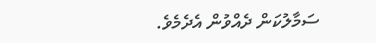ސަމާލުކަން ދެއްވުން އެދެމެވެ.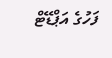ފަހުގެ އަޕްޑޭޓް